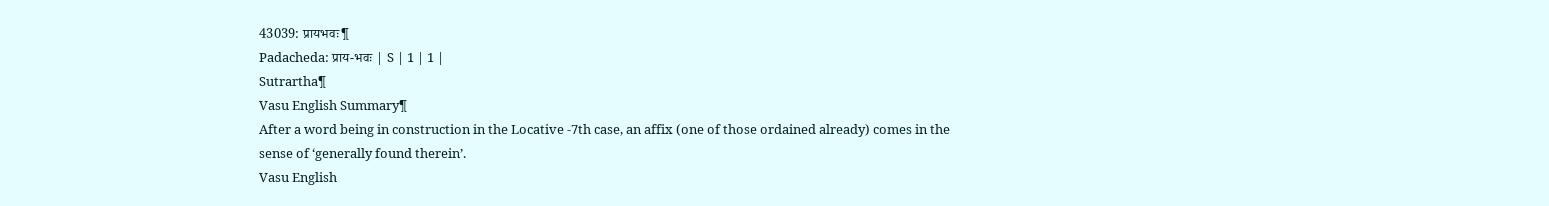43039: प्रायभवः¶
Padacheda: प्राय-भवः | S | 1 | 1 |
Sutrartha¶
Vasu English Summary¶
After a word being in construction in the Locative -7th case, an affix (one of those ordained already) comes in the sense of ‘generally found therein’.
Vasu English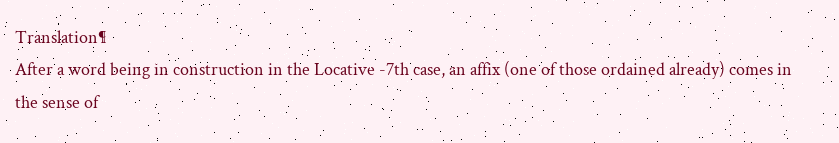Translation¶
After a word being in construction in the Locative -7th case, an affix (one of those ordained already) comes in the sense of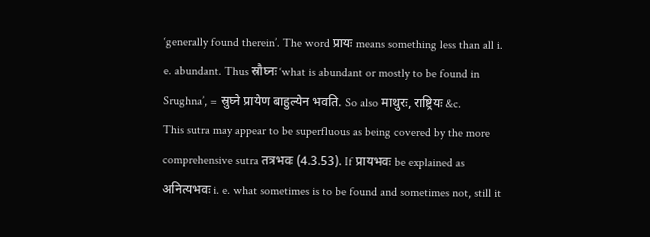‘generally found therein’. The word प्रायः means something less than all i. e. abundant. Thus स्रौघ्नः ‘what is abundant or mostly to be found in Srughna’, = स्रुघ्ने प्रायेण बाहुल्येन भवति. So also माथुरः, राष्ट्रियः &c.
This sutra may appear to be superfluous as being covered by the more comprehensive sutra तत्रभवः (4.3.53). If प्रायभवः be explained as अनित्यभवः i. e. what sometimes is to be found and sometimes not, still it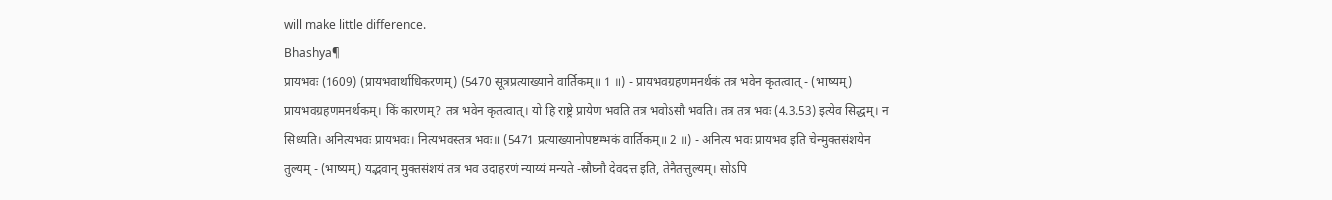will make little difference.
Bhashya¶
प्रायभवः (1609) (प्रायभवार्थाधिकरणम्) (5470 सूत्रप्रत्याख्याने वार्तिकम्॥ 1 ॥) - प्रायभवग्रहणमनर्थकं तत्र भवेन कृतत्वात् - (भाष्यम्) प्रायभवग्रहणमनर्थकम्। किं कारणम्? तत्र भवेन कृतत्वात्। यो हि राष्ट्रे प्रायेण भवति तत्र भवोऽसौ भवति। तत्र तत्र भवः (4.3.53) इत्येव सिद्धम्। न सिध्यति। अनित्यभवः प्रायभवः। नित्यभवस्तत्र भवः॥ (5471 प्रत्याख्यानोपष्टम्भकं वार्तिकम्॥ 2 ॥) - अनित्य भवः प्रायभव इति चेन्मुक्तसंशयेन तुल्यम् - (भाष्यम्) यद्भवान् मुक्तसंशयं तत्र भव उदाहरणं न्याय्यं मन्यते -स्रौघ्नौ देवदत्त इति, तेनैतत्तुल्यम्। सोऽपि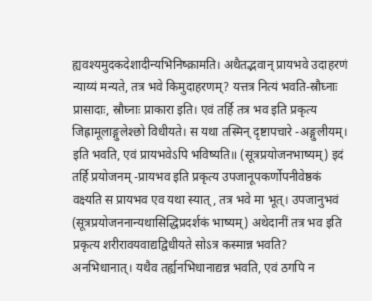ह्यवश्यमुदकदेशादीन्यभिनिष्क्रामति। अथैतद्भवान् प्रायभवे उदाहरणं न्याय्यं मन्यते, तत्र भवे किमुदाहरणम्? यत्तत्र नित्यं भवति-स्रौघ्नाः प्रासादाः, स्रौघ्नाः प्राकारा इति। एवं तर्हि तत्र भव इति प्रकृत्य जिह्रामूलाङ्गुलेश्छो विधीयते। स यथा तस्मिन् दृष्टापचारे -अङ्गुलीयम्। इति भवति, एवं प्रायभवेऽपि भविष्यति॥ (सूत्रप्रयोजनभाष्यम्) इदं तर्हि प्रयोजनम् -प्रायभव इति प्रकृत्य उपजानूपकर्णोपनीवेष्ठकं वक्ष्यति स प्रायभव एव यथा स्यात्, तत्र भवे मा भूत्। उपजानुभवं (सूत्रप्रयोजननान्यथासिद्धिप्रदर्शकं भाष्यम्) अथेदानीं तत्र भव इति प्रकृत्य शरीरावयवाद्यद्विधीयते सोऽत्र कस्मान्न भवति? अनभिधानात्। यथैव तर्ह्यनभिधानाद्यन्न भवति, एवं ठगपि न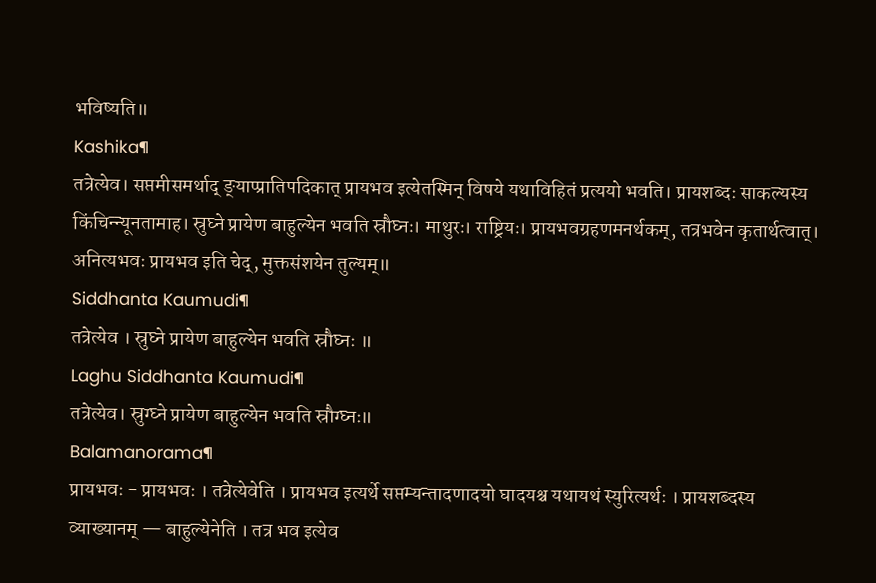भविष्यति॥
Kashika¶
तत्रेत्येव। सप्तमीसमर्थाद् ङ्याप्प्रातिपदिकात् प्रायभव इत्येतस्मिन् विषये यथाविहितं प्रत्ययो भवति। प्रायशब्दः साकल्यस्य किंचिन्न्यूनतामाह। स्रुघ्ने प्रायेण बाहुल्येन भवति स्रौघ्नः। माथुरः। राष्ट्रियः। प्रायभवग्रहणमनर्थकम्, तत्रभवेन कृतार्थत्वात्। अनित्यभवः प्रायभव इति चेद्, मुक्तसंशयेन तुल्यम्॥
Siddhanta Kaumudi¶
तत्रेत्येव । स्रुघ्ने प्रायेण बाहुल्येन भवति स्रौघ्नः ॥
Laghu Siddhanta Kaumudi¶
तत्रेत्येव। स्रुग्घ्ने प्रायेण बाहुल्येन भवति स्रौग्घ्नः॥
Balamanorama¶
प्रायभवः - प्रायभवः । तत्रेत्येवेति । प्रायभव इत्यर्थे सप्तम्यन्तादणादयो घादयश्च यथायथं स्युरित्यर्थः । प्रायशब्दस्य व्याख्यानम् — बाहुल्येनेति । तत्र भव इत्येव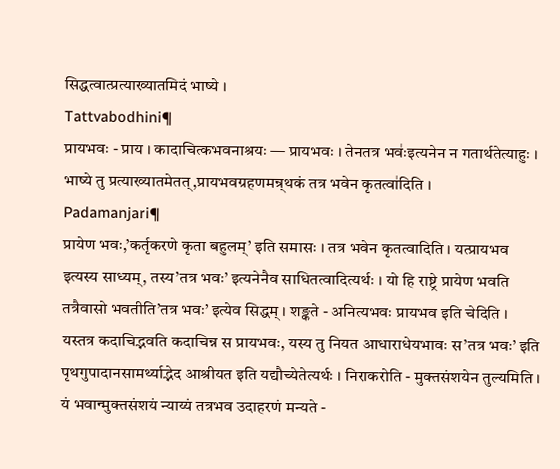सिद्धत्वात्प्रत्याख्यातमिदं भाष्ये ।
Tattvabodhini¶
प्रायभवः - प्राय । कादाचित्कभवनाश्रयः — प्रायभवः । तेनतत्र भवः॑इत्यनेन न गतार्थतेत्याहुः । भाष्ये तु प्रत्याख्यातमेतत्,प्रायभवग्रहणमन्र्थकं तत्र भवेन कृतत्वा॑दिति ।
Padamanjari¶
प्रायेण भवः,’कर्तृकरणे कृता बहुलम्’ इति समासः । तत्र भवेन कृतत्वादिति । यत्प्रायभव इत्यस्य साध्यम्, तस्य’तत्र भवः’ इत्यनेनैव साधितत्वादित्यर्थः । यो हि राष्ट्रे प्रायेण भवति तत्रैवासो भवतीति’तत्र भवः’ इत्येव सिद्धम् । शङ्कते - अनित्यभवः प्रायभव इति चेदिति । यस्तत्र कदाचिद्भवति कदाचिन्न स प्रायभवः, यस्य तु नियत आधाराधेयभावः स’तत्र भवः’ इति पृथगुपादानसामर्थ्याद्भेद आश्रीयत इति यद्यौच्येतेत्यर्थः । निराकरोति - मुक्तसंशयेन तुल्यमिति । यं भवान्मुक्तसंशयं न्याय्यं तत्रभव उदाहरणं मन्यते -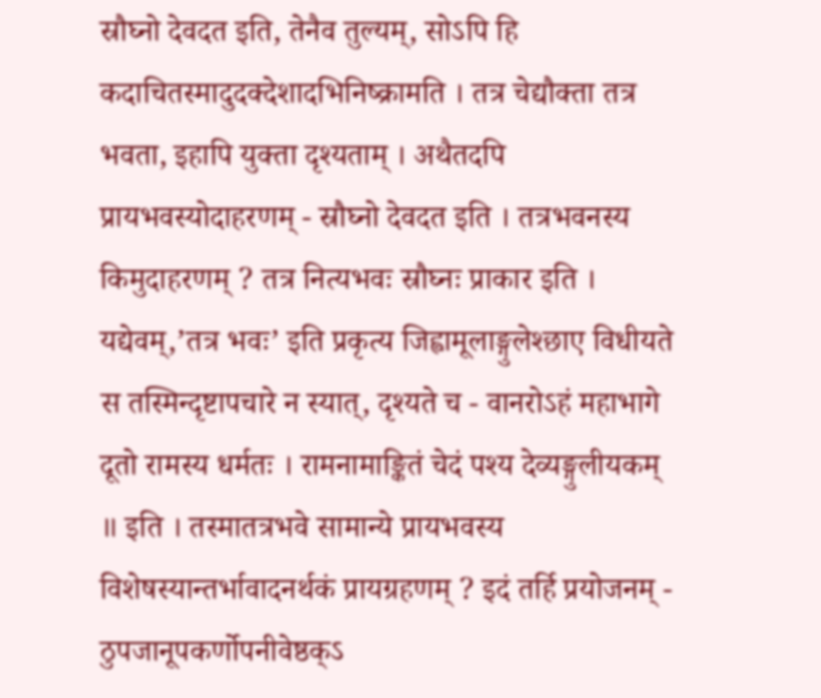स्रौघ्नो देवदत इति, तेनैव तुल्यम्, सोऽपि हि कदाचितस्मादुदक्देशादभिनिष्क्रामति । तत्र चेद्यौक्ता तत्र भवता, इहापि युक्ता दृश्यताम् । अथैतदपि प्रायभवस्योदाहरणम् - स्रौघ्नो देवदत इति । तत्रभवनस्य किमुदाहरणम् ? तत्र नित्यभवः स्रौघ्नः प्राकार इति । यद्येवम्,’तत्र भवः’ इति प्रकृत्य जिह्वामूलाङ्गुलेश्छाए विधीयते स तस्मिन्दृष्टापचारे न स्यात्, दृश्यते च - वानरोऽहं महाभागे दूतो रामस्य धर्मतः । रामनामाङ्कितं चेदं पश्य देव्यङ्गुलीयकम् ॥ इति । तस्मातत्रभवे सामान्ये प्रायभवस्य विशेषस्यान्तर्भावादनर्थकं प्रायग्रहणम् ? इदं तर्हि प्रयोजनम् - ठुपजानूपकर्णोपनीवेष्ठक्ऽ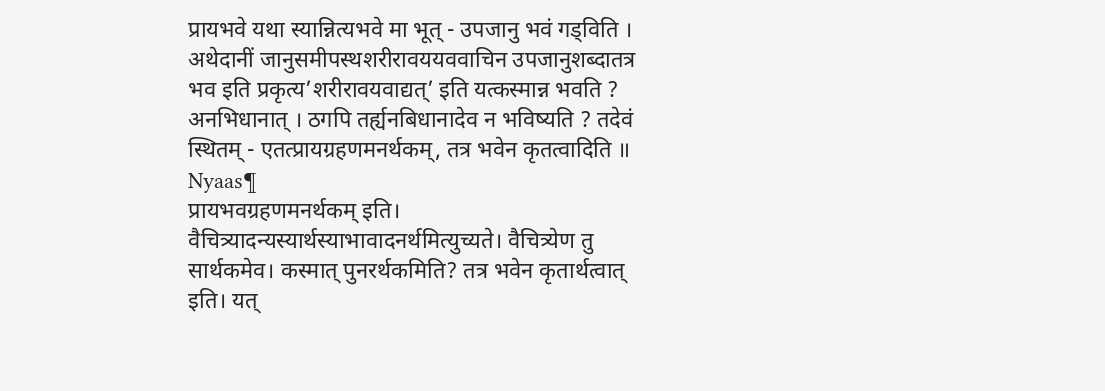प्रायभवे यथा स्यान्नित्यभवे मा भूत् - उपजानु भवं गड्विति । अथेदानीं जानुसमीपस्थशरीरावययववाचिन उपजानुशब्दातत्र भव इति प्रकृत्य’शरीरावयवाद्यत्’ इति यत्कस्मान्न भवति ? अनभिधानात् । ठगपि तर्ह्यनबिधानादेव न भविष्यति ? तदेवं स्थितम् - एतत्प्रायग्रहणमनर्थकम्, तत्र भवेन कृतत्वादिति ॥
Nyaas¶
प्रायभवग्रहणमनर्थकम् इति। वैचित्र्यादन्यस्यार्थस्याभावादनर्थमित्युच्यते। वैचित्र्येण तु सार्थकमेव। कस्मात् पुनरर्थकमिति? तत्र भवेन कृतार्थत्वात् इति। यत्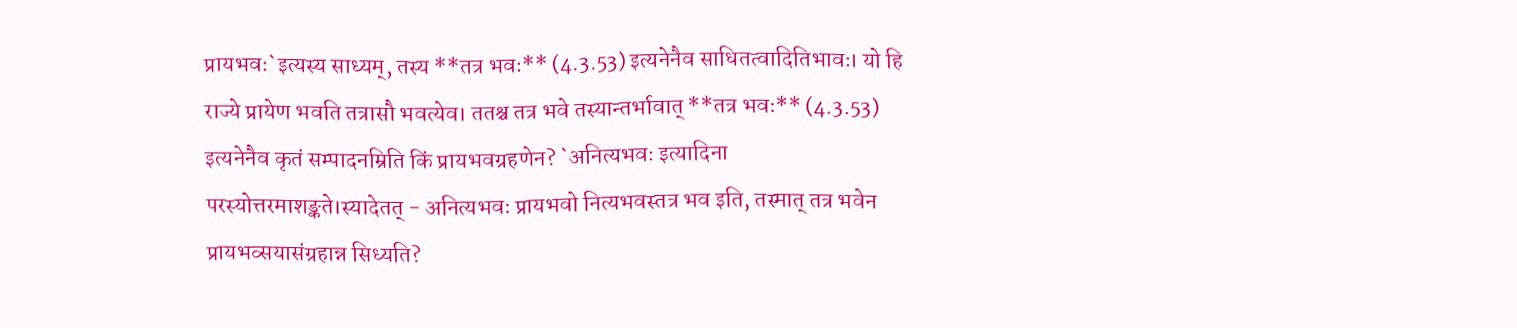प्रायभवः`इत्यस्य साध्यम्, तस्य **तत्र भवः** (4.3.53) इत्यनेनैव साधितत्वादितिभावः। यो हि राज्ये प्रायेण भवति तत्रासौ भवत्येव। ततश्च तत्र भवे तस्यान्तर्भावात् **तत्र भवः** (4.3.53) इत्यनेनैव कृतं सम्पादनम्रिति किं प्रायभवग्रहणेन? `अनित्यभवः इत्यादिना परस्योत्तरमाशङ्कते।स्यादेतत् - अनित्यभवः प्रायभवो नित्यभवस्तत्र भव इति, तस्मात् तत्र भवेन प्रायभव्सयासंग्रहान्न सिध्यति?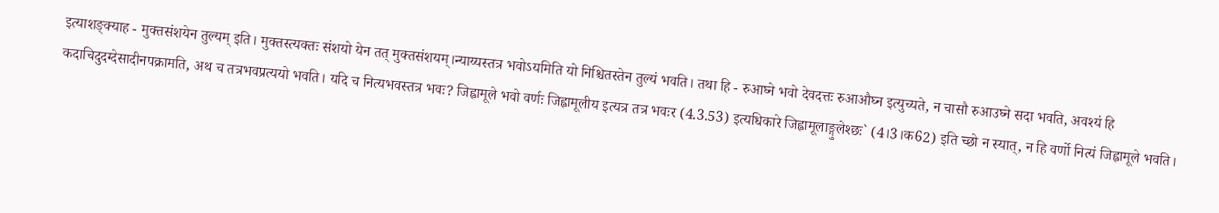इत्याशङ्क्याह - मुक्तसंशयेन तुल्यम् इति। मुक्तस्त्यक्तः संशयो येन तत् मुक्तसंशयम्।न्याय्यस्तत्र भवोऽयमिति यो निश्चितस्तेन तुल्यं भवति। तथा हि - रुआघ्ने भवो देवदत्तः रुआऔघ्न इत्युच्यते, न चासौ रुआउघ्ने सदा भवति, अवश्यं हि कदाचिदुदग्देसादीनपक्रामति, अथ च तत्रभवप्रत्ययो भवति। यदि च नित्यभवस्तत्र भवः? जिह्वामूले भवो वर्णः जिह्वामूलीय इत्यत्र तत्र भवःर (4.3.53) इत्यधिकारे जिह्वामूलाङ्गुलेश्छः` (4।3।क62) इति च्छो न स्यात्, न हि वर्णो नित्यं जिह्वामूले भवति।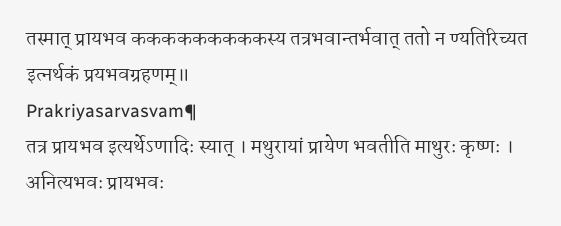तस्मात् प्रायभव कककककककककस्य तत्रभवान्तर्भवात् ततो न ण्यतिरिच्यत इत्नर्थकं प्रयभवग्रहणम्॥
Prakriyasarvasvam¶
तत्र प्रायभव इत्यर्थेऽणादिः स्यात् । मथुरायां प्रायेण भवतीति माथुरः कृष्णः । अनित्यभवः प्रायभवः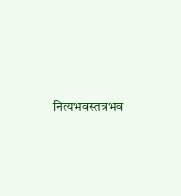नित्यभवस्तत्रभव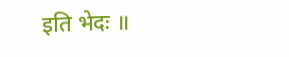इति भेदः ॥